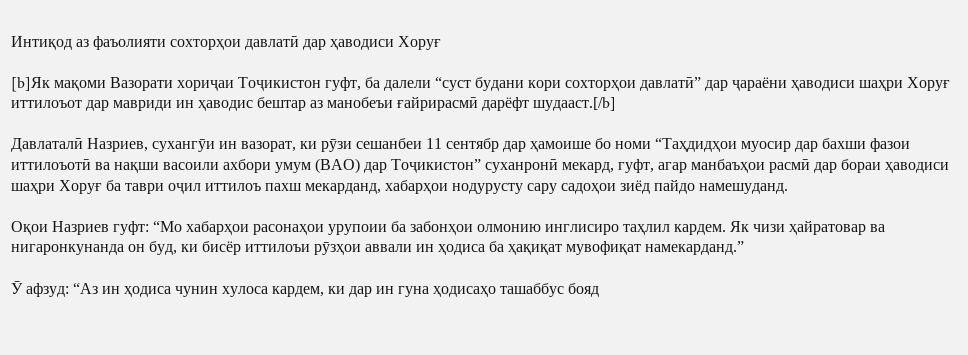Интиқод аз фаъолияти сохторҳои давлатӣ дар ҳаводиси Хоруғ

[b]Як мақоми Вазорати хориҷаи Тоҷикистон гуфт, ба далели “суст будани кори сохторҳои давлатӣ” дар ҷараёни ҳаводиси шаҳри Хоруғ иттилоъот дар мавриди ин ҳаводис бештар аз манобеъи ғайрирасмӣ дарёфт шудааст.[/b]

Давлаталӣ Назриев, сухангӯи ин вазорат, ки рӯзи сешанбеи 11 сентябр дар ҳамоише бо номи “Таҳдидҳои муосир дар бахши фазои иттилоъотӣ ва нақши васоили ахбори умум (ВАО) дар Тоҷикистон” суханронӣ мекард, гуфт, агар манбаъҳои расмӣ дар бораи ҳаводиси шаҳри Хоруғ ба таври оҷил иттилоъ пахш мекарданд, хабарҳои нодурусту сару садоҳои зиёд пайдо намешуданд.

Оқои Назриев гуфт: “Мо хабарҳои расонаҳои урупоии ба забонҳои олмонию инглисиро таҳлил кардем. Як чизи ҳайратовар ва нигаронкунанда он буд, ки бисёр иттилоъи рӯзҳои аввали ин ҳодиса ба ҳақиқат мувофиқат намекарданд.”

Ӯ афзуд: “Аз ин ҳодиса чунин хулоса кардем, ки дар ин гуна ҳодисаҳо ташаббус бояд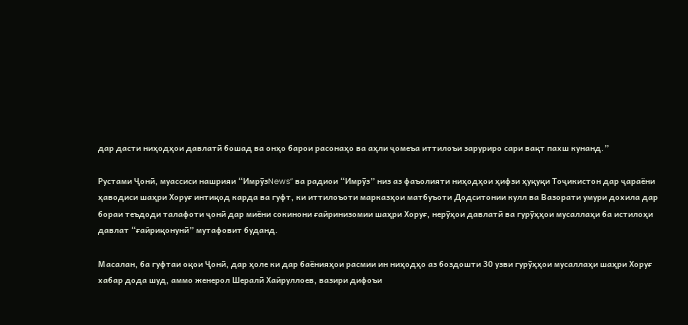дар дасти ниҳодҳои давлатӣ бошад ва онҳо барои расонаҳо ва аҳли ҷомеъа иттилоъи заруриро сари вақт пахш кунанд.”

Рустами Ҷонӣ, муассиси нашрияи “ИмрӯзNews” ва радиои “Имрӯз” низ аз фаъолияти ниҳодҳои ҳифзи ҳуқуқи Тоҷикистон дар ҷараёни ҳаводиси шаҳри Хоруғ интиқод карда ва гуфт, ки иттилоъоти марказҳои матбуъоти Додситонии кулл ва Вазорати умури дохила дар бораи теъдоди талафоти ҷонӣ дар миёни сокинони ғайринизомии шаҳри Хоруғ, нерӯҳои давлатӣ ва гурӯҳҳои мусаллаҳи ба истилоҳи давлат “ғайриқонунӣ” мутафовит буданд.

Масалан, ба гуфтаи оқои Ҷонӣ, дар ҳоле ки дар баёнияҳои расмии ин ниҳодҳо аз боздошти 30 узви гурӯҳҳои мусаллаҳи шаҳри Хоруғ хабар дода шуд, аммо женерол Шералӣ Хайруллоев, вазири дифоъи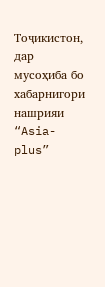Тоҷикистон, дар мусоҳиба бо хабарнигори нашрияи “Asia-plus”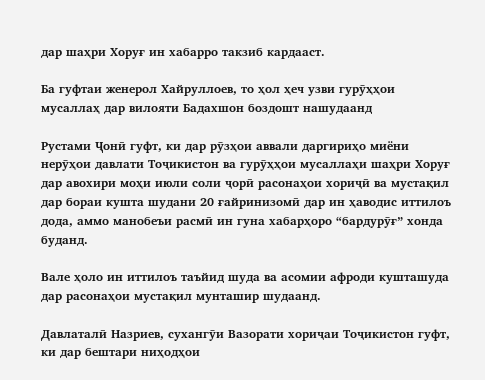дар шаҳри Хоруғ ин хабарро такзиб кардааст.

Ба гуфтаи женерол Хайруллоев, то ҳол ҳеч узви гурӯҳҳои мусаллаҳ дар вилояти Бадахшон боздошт нашудаанд

Рустами Ҷонӣ гуфт, ки дар рӯзҳои аввали даргириҳо миёни нерӯҳои давлати Тоҷикистон ва гурӯҳҳои мусаллаҳи шаҳри Хоруғ дар авохири моҳи июли соли ҷорӣ расонаҳои хориҷӣ ва мустақил дар бораи кушта шудани 20 ғайринизомӣ дар ин ҳаводис иттилоъ дода, аммо манобеъи расмӣ ин гуна хабарҳоро “бардурӯғ” хонда буданд.

Вале ҳоло ин иттилоъ таъйид шуда ва асомии афроди кушташуда дар расонаҳои мустақил мунташир шудаанд.

Давлаталӣ Назриев, сухангӯи Вазорати хориҷаи Тоҷикистон гуфт, ки дар бештари ниҳодҳои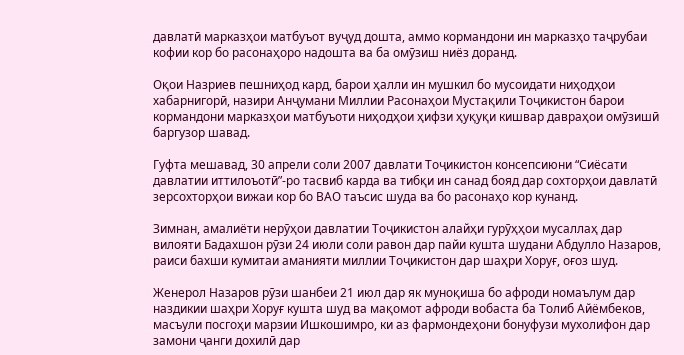давлатӣ марказҳои матбуъот вуҷуд дошта, аммо кормандони ин марказҳо таҷрубаи кофии кор бо расонаҳоро надошта ва ба омӯзиш ниёз доранд.

Оқои Назриев пешниҳод кард, барои ҳалли ин мушкил бо мусоидати ниҳодҳои хабарнигорӣ, назири Анҷумани Миллии Расонаҳои Мустақили Тоҷикистон барои кормандони марказҳои матбуъоти ниҳодҳои ҳифзи ҳуқуқи кишвар давраҳои омӯзишӣ баргузор шавад.

Гуфта мешавад, 30 апрели соли 2007 давлати Тоҷикистон консепсиюни “Сиёсати давлатии иттилоъотӣ”-ро тасвиб карда ва тибқи ин санад бояд дар сохторҳои давлатӣ зерсохторҳои вижаи кор бо ВАО таъсис шуда ва бо расонаҳо кор кунанд.

Зимнан, амалиёти нерӯҳои давлатии Тоҷикистон алайҳи гурӯҳҳои мусаллаҳ дар вилояти Бадахшон рӯзи 24 июли соли равон дар пайи кушта шудани Абдулло Назаров, раиси бахши кумитаи аманияти миллии Тоҷикистон дар шаҳри Хоруғ, оғоз шуд.

Женерол Назаров рӯзи шанбеи 21 июл дар як муноқиша бо афроди номаълум дар наздикии шаҳри Хоруғ кушта шуд ва мақомот афроди вобаста ба Толиб Айёмбеков, масъули посгоҳи марзии Ишкошимро, ки аз фармондеҳони бонуфузи мухолифон дар замони ҷанги дохилӣ дар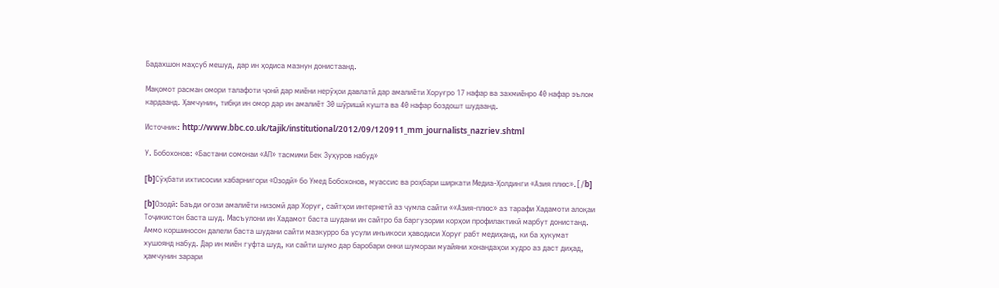Бадахшон маҳсуб мешуд, дар ин ҳодиса мазнун донистаанд.

Мақомот расман омори талафоти ҷонӣ дар миёни нерӯҳои давлатӣ дар амалиёти Хоруғро 17 нафар ва захмиёнро 40 нафар эълом кардаанд. Ҳамчунин, тибқи ин омор дар ин амалиёт 30 шӯришӣ кушта ва 40 нафар боздошт шудаанд.

Источник: http://www.bbc.co.uk/tajik/institutional/2012/09/120911_mm_journalists_nazriev.shtml

У. Бобохонов: «Бастани сомонаи «АП» тасмими Бек Зуҳуров набуд»

[b]Сӯҳбати ихтисосии хабарнигори «Озодӣ» бо Умед Бобохонов, муассис ва роҳбари ширкати Медиа-Ҳолдинги «Азия плюс».[/b]

[b]Озодӣ: Баъди оғози амалиёти низомӣ дар Хоруғ, сайтҳои интернетӣ аз ҷумла сайти ««Азия-плюс» аз тарафи Хадамоти алоқаи Тоҷикистон баста шуд. Масъулони ин Хадамот баста шудани ин сайтро ба баргузории корҳои профилактикӣ марбут донистанд. Аммо коршиносон далели баста шудани сайти мазкурро ба усули инъикоси ҳаводиси Хоруғ рабт медиҳанд, ки ба ҳукумат хушоянд набуд. Дар ин миён гуфта шуд, ки сайти шумо дар баробари онки шумораи муайяни хонандаҳои худро аз даст диҳад, ҳамчунин зарари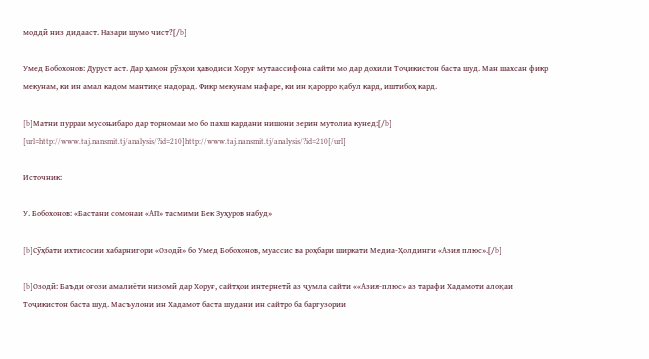моддӣ низ дидааст. Назари шумо чист?[/b]

Умед Бобохонов: Дуруст аст. Дар ҳамон рӯзҳои ҳаводиси Хоруғ мутаассифона сайти мо дар дохили Тоҷикистон баста шуд. Ман шахсан фикр мекунам, ки ин амал кадом мантиқе надорад. Фикр мекунам нафаре, ки ин қарорро қабул кард, иштибоҳ кард.

[b]Матни пурраи мусоњибаро дар торномаи мо бо пахш кардани нишони зерин мутолиа кунед:[/b] [url=http://www.taj.nansmit.tj/analysis/?id=210]http://www.taj.nansmit.tj/analysis/?id=210[/url]

Источник:

У. Бобохонов: «Бастани сомонаи «АП» тасмими Бек Зуҳуров набуд»

[b]Сӯҳбати ихтисосии хабарнигори «Озодӣ» бо Умед Бобохонов, муассис ва роҳбари ширкати Медиа-Ҳолдинги «Азия плюс».[/b]

[b]Озодӣ: Баъди оғози амалиёти низомӣ дар Хоруғ, сайтҳои интернетӣ аз ҷумла сайти ««Азия-плюс» аз тарафи Хадамоти алоқаи Тоҷикистон баста шуд. Масъулони ин Хадамот баста шудани ин сайтро ба баргузории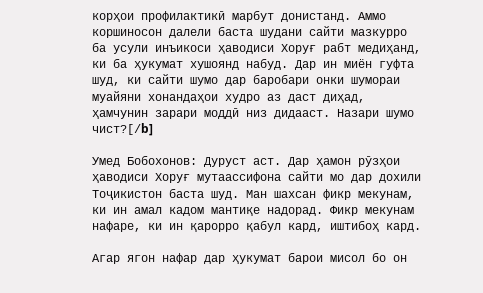корҳои профилактикӣ марбут донистанд. Аммо коршиносон далели баста шудани сайти мазкурро ба усули инъикоси ҳаводиси Хоруғ рабт медиҳанд, ки ба ҳукумат хушоянд набуд. Дар ин миён гуфта шуд, ки сайти шумо дар баробари онки шумораи муайяни хонандаҳои худро аз даст диҳад, ҳамчунин зарари моддӣ низ дидааст. Назари шумо чист?[/b]

Умед Бобохонов: Дуруст аст. Дар ҳамон рӯзҳои ҳаводиси Хоруғ мутаассифона сайти мо дар дохили Тоҷикистон баста шуд. Ман шахсан фикр мекунам, ки ин амал кадом мантиқе надорад. Фикр мекунам нафаре, ки ин қарорро қабул кард, иштибоҳ кард.

Агар ягон нафар дар ҳукумат барои мисол бо он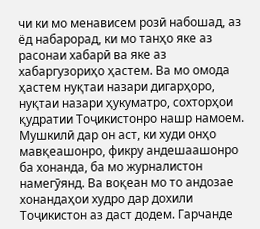чи ки мо менависем розӣ набошад, аз ёд набарорад, ки мо танҳо яке аз расонаи хабарӣ ва яке аз хабаргузориҳо ҳастем. Ва мо омода ҳастем нуқтаи назари дигарҳоро, нуқтаи назари ҳукуматро, сохторҳои қудратии Тоҷикистонро нашр намоем. Мушкилӣ дар он аст, ки худи онҳо мавқеашонро, фикру андешаашонро ба хонанда, ба мо журналистон намегӯянд. Ва воқеан мо то андозае хонандаҳои худро дар дохили Тоҷикистон аз даст додем. Гарчанде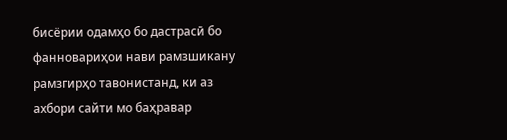бисёрии одамҳо бо дастрасӣ бо фанновариҳои нави рамзшикану рамзгирҳо тавонистанд, ки аз ахбори сайти мо баҳравар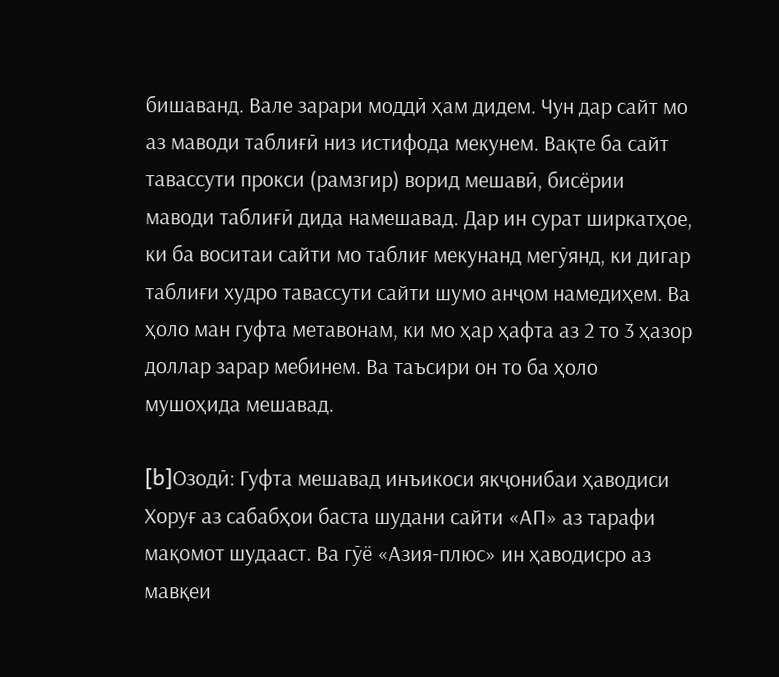бишаванд. Вале зарари моддӣ ҳам дидем. Чун дар сайт мо аз маводи таблиғӣ низ истифода мекунем. Вақте ба сайт тавассути прокси (рамзгир) ворид мешавӣ, бисёрии маводи таблиғӣ дида намешавад. Дар ин сурат ширкатҳое, ки ба воситаи сайти мо таблиғ мекунанд мегӯянд, ки дигар таблиғи худро тавассути сайти шумо анҷом намедиҳем. Ва ҳоло ман гуфта метавонам, ки мо ҳар ҳафта аз 2 то 3 ҳазор доллар зарар мебинем. Ва таъсири он то ба ҳоло мушоҳида мешавад.

[b]Озодӣ: Гуфта мешавад инъикоси якҷонибаи ҳаводиси Хоруғ аз сабабҳои баста шудани сайти «АП» аз тарафи мақомот шудааст. Ва гӯё «Азия-плюс» ин ҳаводисро аз мавқеи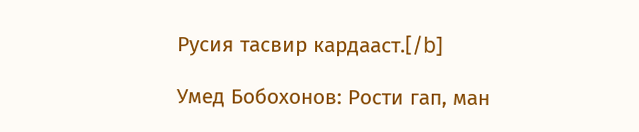Русия тасвир кардааст.[/b]

Умед Бобохонов: Рости гап, ман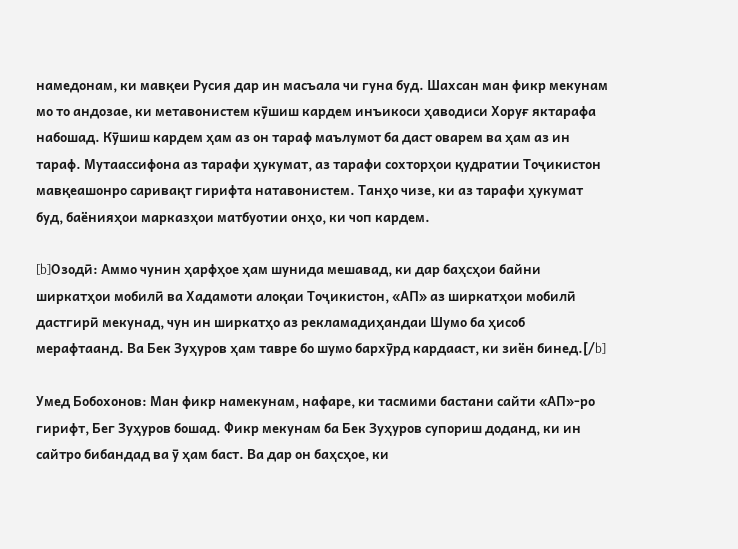намедонам, ки мавқеи Русия дар ин масъала чи гуна буд. Шахсан ман фикр мекунам мо то андозае, ки метавонистем кӯшиш кардем инъикоси ҳаводиси Хоруғ яктарафа набошад. Кӯшиш кардем ҳам аз он тараф маълумот ба даст оварем ва ҳам аз ин тараф. Мутаассифона аз тарафи ҳукумат, аз тарафи сохторҳои қудратии Тоҷикистон мавқеашонро саривақт гирифта натавонистем. Танҳо чизе, ки аз тарафи ҳукумат буд, баёнияҳои марказҳои матбуотии онҳо, ки чоп кардем.

[b]Озодӣ: Аммо чунин ҳарфҳое ҳам шунида мешавад, ки дар баҳсҳои байни ширкатҳои мобилӣ ва Хадамоти алоқаи Тоҷикистон, «АП» аз ширкатҳои мобилӣ дастгирӣ мекунад, чун ин ширкатҳо аз рекламадиҳандаи Шумо ба ҳисоб мерафтаанд. Ва Бек Зуҳуров ҳам тавре бо шумо бархӯрд кардааст, ки зиён бинед.[/b]

Умед Бобохонов: Ман фикр намекунам, нафаре, ки тасмими бастани сайти «АП»-ро гирифт, Бег Зуҳуров бошад. Фикр мекунам ба Бек Зуҳуров супориш доданд, ки ин сайтро бибандад ва ӯ ҳам баст. Ва дар он баҳсҳое, ки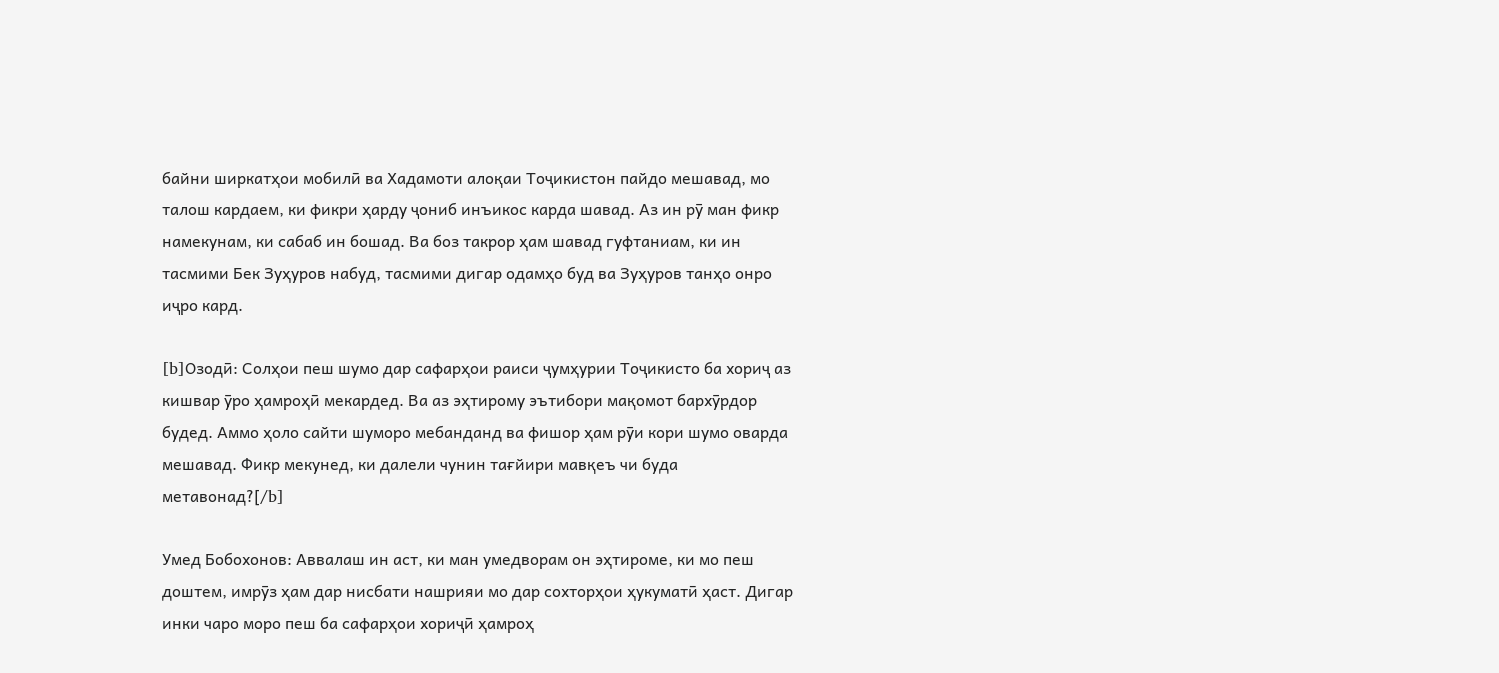байни ширкатҳои мобилӣ ва Хадамоти алоқаи Тоҷикистон пайдо мешавад, мо талош кардаем, ки фикри ҳарду ҷониб инъикос карда шавад. Аз ин рӯ ман фикр намекунам, ки сабаб ин бошад. Ва боз такрор ҳам шавад гуфтаниам, ки ин тасмими Бек Зуҳуров набуд, тасмими дигар одамҳо буд ва Зуҳуров танҳо онро иҷро кард.

[b]Озодӣ: Солҳои пеш шумо дар сафарҳои раиси ҷумҳурии Тоҷикисто ба хориҷ аз кишвар ӯро ҳамроҳӣ мекардед. Ва аз эҳтирому эътибори мақомот бархӯрдор будед. Аммо ҳоло сайти шуморо мебанданд ва фишор ҳам рӯи кори шумо оварда мешавад. Фикр мекунед, ки далели чунин тағйири мавқеъ чи буда метавонад?[/b]

Умед Бобохонов: Аввалаш ин аст, ки ман умедворам он эҳтироме, ки мо пеш доштем, имрӯз ҳам дар нисбати нашрияи мо дар сохторҳои ҳукуматӣ ҳаст. Дигар инки чаро моро пеш ба сафарҳои хориҷӣ ҳамроҳ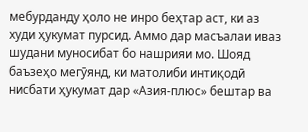мебурданду ҳоло не инро беҳтар аст, ки аз худи ҳукумат пурсид. Аммо дар масъалаи иваз шудани муносибат бо нашрияи мо. Шояд баъзеҳо мегӯянд, ки матолиби интиқодӣ нисбати ҳукумат дар «Азия-плюс» бештар ва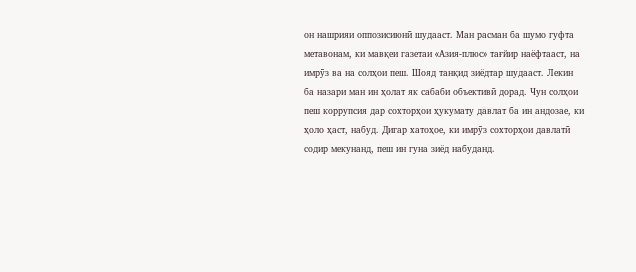он нашрияи оппозисиюнӣ шудааст. Ман расман ба шумо гуфта метавонам, ки мавқеи газетаи «Азия-плюс» тағйир наёфтааст, на имрӯз ва на солҳои пеш. Шояд танқид зиёдтар шудааст. Лекин ба назари ман ин ҳолат як сабаби объективӣ дорад. Чун солҳои пеш коррупсия дар сохторҳои ҳукумату давлат ба ин андозае, ки ҳоло ҳаст, набуд. Дигар хатоҳое, ки имрӯз сохторҳои давлатӣ содир мекунанд, пеш ин гуна зиёд набуданд.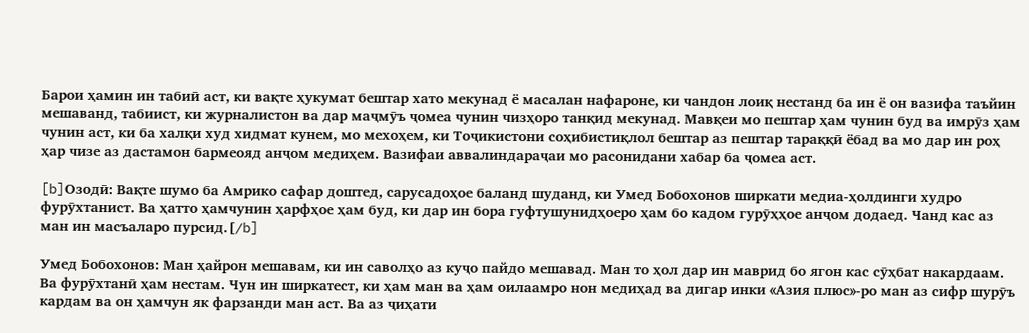Барои ҳамин ин табиӣ аст, ки вақте ҳукумат бештар хато мекунад ё масалан нафароне, ки чандон лоиқ нестанд ба ин ё он вазифа таъйин мешаванд, табиист, ки журналистон ва дар маҷмӯъ ҷомеа чунин чизҳоро танқид мекунад. Мавқеи мо пештар ҳам чунин буд ва имрӯз ҳам чунин аст, ки ба халқи худ хидмат кунем, мо мехоҳем, ки Тоҷикистони соҳибистиқлол бештар аз пештар тараққӣ ёбад ва мо дар ин роҳ ҳар чизе аз дастамон бармеояд анҷом медиҳем. Вазифаи аввалиндараҷаи мо расонидани хабар ба ҷомеа аст.

[b]Озодӣ: Вақте шумо ба Амрико сафар доштед, сарусадоҳое баланд шуданд, ки Умед Бобохонов ширкати медиа-ҳолдинги худро фурӯхтанист. Ва ҳатто ҳамчунин ҳарфҳое ҳам буд, ки дар ин бора гуфтушунидҳоеро ҳам бо кадом гурӯҳҳое анҷом додаед. Чанд кас аз ман ин масъаларо пурсид.[/b]

Умед Бобохонов: Ман ҳайрон мешавам, ки ин саволҳо аз куҷо пайдо мешавад. Ман то ҳол дар ин маврид бо ягон кас сӯҳбат накардаам. Ва фурӯхтанӣ ҳам нестам. Чун ин ширкатест, ки ҳам ман ва ҳам оилаамро нон медиҳад ва дигар инки «Азия плюс»-ро ман аз сифр шурӯъ кардам ва он ҳамчун як фарзанди ман аст. Ва аз ҷиҳати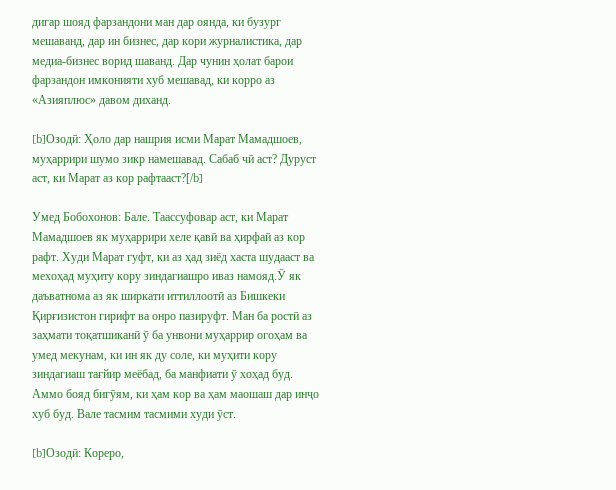дигар шояд фарзандони ман дар оянда, ки бузург мешаванд, дар ин бизнес, дар кори журналистика, дар медиа-бизнес ворид шаванд. Дар чунин ҳолат барои фарзандон имконияти хуб мешавад, ки корро аз «Азияплюс» давом диханд.

[b]Озодӣ: Ҳоло дар нашрия исми Марат Мамадшоев, муҳаррири шумо зикр намешавад. Сабаб чӣ аст? Дуруст аст, ки Марат аз кор рафтааст?[/b]

Умед Бобохонов: Бале. Таассуфовар аст, ки Марат Мамадшоев як муҳаррири хеле қавӣ ва ҳирфаӣ аз кор рафт. Худи Марат гуфт, ки аз ҳад зиёд хаста шудааст ва мехоҳад муҳиту кору зиндагиашро иваз намояд.Ӯ як даъватнома аз як ширкати иттиллоотӣ аз Бишкеки Қирғизистон гирифт ва онро пазируфт. Ман ба ростӣ аз заҳмати тоқатшиканӣ ӯ ба унвони муҳаррир огоҳам ва умед мекунам, ки ин як ду соле, ки муҳити кору зиндагиаш тағйир меёбад, ба манфиати ӯ хоҳад буд. Аммо бояд бигӯям, ки ҳам кор ва ҳам маошаш дар инҷо хуб буд. Вале тасмим тасмими худи ӯст.

[b]Озодӣ: Кореро,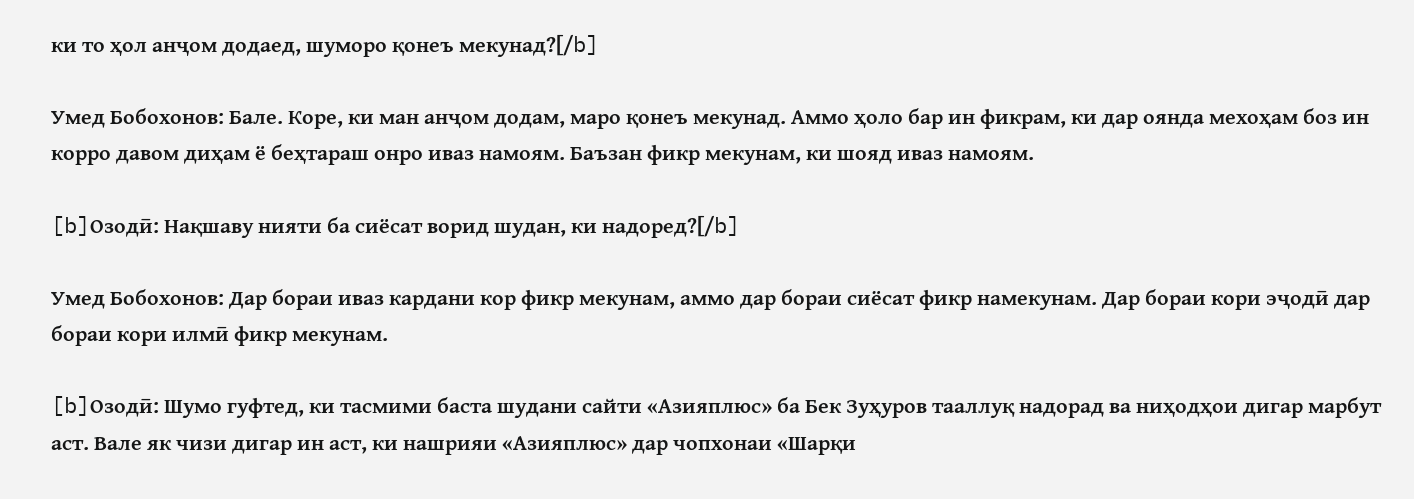ки то ҳол анҷом додаед, шуморо қонеъ мекунад?[/b]

Умед Бобохонов: Бале. Коре, ки ман анҷом додам, маро қонеъ мекунад. Аммо ҳоло бар ин фикрам, ки дар оянда мехоҳам боз ин корро давом диҳам ё беҳтараш онро иваз намоям. Баъзан фикр мекунам, ки шояд иваз намоям.

[b]Озодӣ: Нақшаву нияти ба сиёсат ворид шудан, ки надоред?[/b]

Умед Бобохонов: Дар бораи иваз кардани кор фикр мекунам, аммо дар бораи сиёсат фикр намекунам. Дар бораи кори эҷодӣ дар бораи кори илмӣ фикр мекунам.

[b]Озодӣ: Шумо гуфтед, ки тасмими баста шудани сайти «Азияплюс» ба Бек Зуҳуров тааллуқ надорад ва ниҳодҳои дигар марбут аст. Вале як чизи дигар ин аст, ки нашрияи «Азияплюс» дар чопхонаи «Шарқи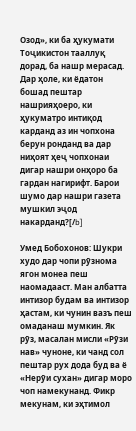Озод», ки ба ҳукумати Тоҷикистон тааллуқ дорад, ба нашр мерасад. Дар ҳоле, ки ёдатон бошад пештар нашрияҳоеро, ки ҳукуматро интиқод карданд аз ин чопхона берун ронданд ва дар ниҳоят ҳеҷ чопхонаи дигар нашри онҳоро ба гардан нагирифт. Барои шумо дар нашри газета мушкил эҷод накарданд?[/b]

Умед Бобохонов: Шукри худо дар чопи рӯзнома ягон монеа пеш наомадааст. Ман албатта интизор будам ва интизор ҳастам, ки чунин вазъ пеш омаданаш мумкин. Як рӯз, масалан мисли «Рӯзи нав» чуноне, ки чанд сол пештар рух дода буд ва ё «Нерӯи сухан» дигар моро чоп намекунанд. Фикр мекунам, ки эҳтимол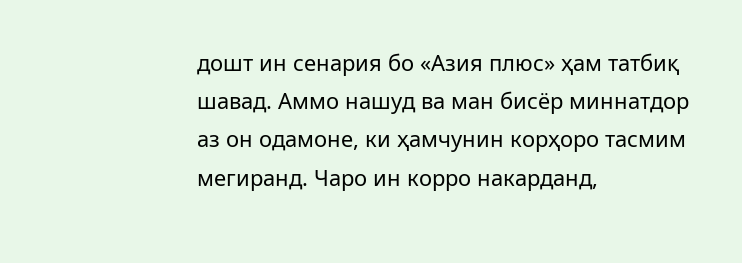дошт ин сенария бо «Азия плюс» ҳам татбиқ шавад. Аммо нашуд ва ман бисёр миннатдор аз он одамоне, ки ҳамчунин корҳоро тасмим мегиранд. Чаро ин корро накарданд,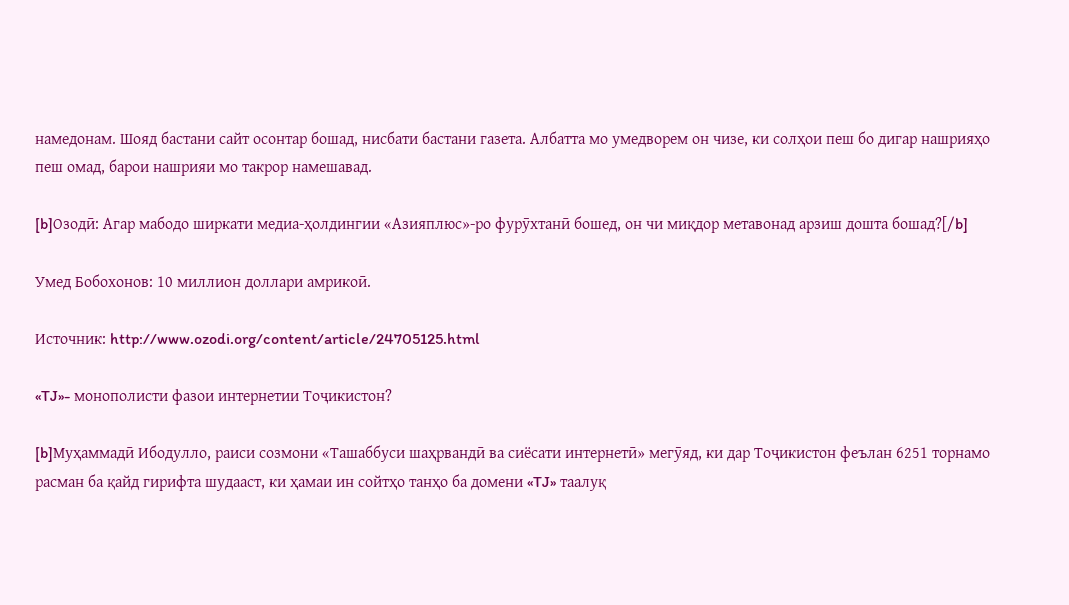намедонам. Шояд бастани сайт осонтар бошад, нисбати бастани газета. Албатта мо умедворем он чизе, ки солҳои пеш бо дигар нашрияҳо пеш омад, барои нашрияи мо такрор намешавад.

[b]Озодӣ: Агар мабодо ширкати медиа-ҳолдингии «Азияплюс»-ро фурӯхтанӣ бошед, он чи миқдор метавонад арзиш дошта бошад?[/b]

Умед Бобохонов: 10 миллион доллари амрикоӣ.

Источник: http://www.ozodi.org/content/article/24705125.html

«TJ»- монополисти фазои интернетии Тоҷикистон?

[b]Муҳаммадӣ Ибодулло, раиси созмони «Ташаббуси шаҳрвандӣ ва сиёсати интернетӣ» мегӯяд, ки дар Тоҷикистон феълан 6251 торнамо расман ба қайд гирифта шудааст, ки ҳамаи ин сойтҳо танҳо ба домени «TJ» таалуқ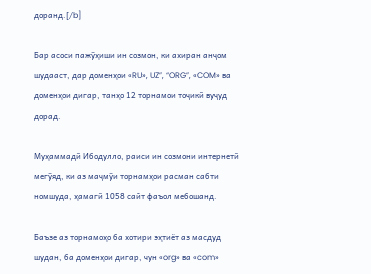доранд.[/b]

Бар асоси пажӯҳиши ин созмон, ки ахиран анҷом шудааст, дар доменҳои «RU», UZ”, “ORG”, «COM» ва доменҳои дигар, танҳо 12 торнамои тоҷикӣ вуҷуд дорад.

Муҳаммадӣ Ибодулло, раиси ин созмони интернетӣ мегӯяд, ки аз маҷмӯи торнамҳои расман сабти номшуда, ҳамагӣ 1058 сайт фаъол мебошанд.

Баъзе аз торнамоҳо ба хотири эҳтиёт аз масдуд шудан, ба доменҳои дигар, чун «org» ва «com»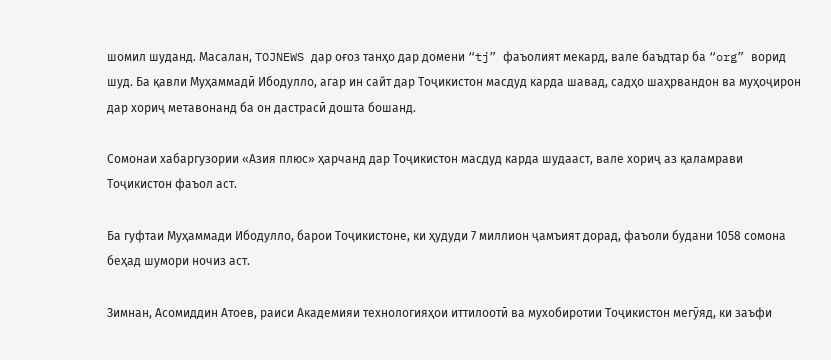шомил шуданд. Масалан, TOJNEWS дар оғоз танҳо дар домени “tj” фаъолият мекард, вале баъдтар ба “org” ворид шуд. Ба қавли Муҳаммадӣ Ибодулло, агар ин сайт дар Тоҷикистон масдуд карда шавад, садҳо шаҳрвандон ва муҳоҷирон дар хориҷ метавонанд ба он дастрасӣ дошта бошанд.

Сомонаи хабаргузории «Азия плюс» ҳарчанд дар Тоҷикистон масдуд карда шудааст, вале хориҷ аз қаламрави Тоҷикистон фаъол аст.

Ба гуфтаи Муҳаммади Ибодулло, барои Тоҷикистоне, ки ҳудуди 7 миллион ҷамъият дорад, фаъоли будани 1058 сомона беҳад шумори ночиз аст.

Зимнан, Асомиддин Атоев, раиси Академияи технологияҳои иттилоотӣ ва мухобиротии Тоҷикистон мегӯяд, ки заъфи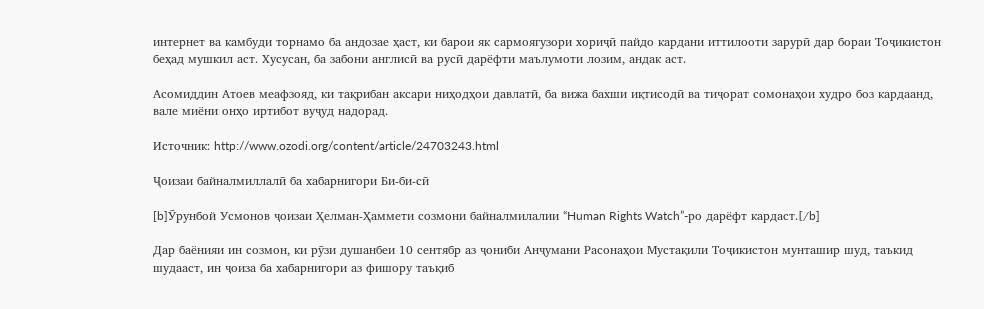интернет ва камбуди торнамо ба андозае ҳаст, ки барои як сармоягузори хориҷӣ пайдо кардани иттилооти зарурӣ дар бораи Тоҷикистон беҳад мушкил аст. Хусусан, ба забони англисӣ ва русӣ дарёфти маълумоти лозим, андак аст.

Асомиддин Атоев меафзояд, ки тақрибан аксари ниҳодҳои давлатӣ, ба вижа бахши иқтисодӣ ва тиҷорат сомонаҳои худро боз кардаанд, вале миёни онҳо иртибот вуҷуд надорад.

Источник: http://www.ozodi.org/content/article/24703243.html

Ҷоизаи байналмиллалӣ ба хабарнигори Би-би-сӣ

[b]Ӯрунбой Усмонов ҷоизаи Ҳелман-Ҳаммети созмони байналмилалии “Human Rights Watch”-ро дарёфт кардаст.[/b]

Дар баёнияи ин созмон, ки рӯзи душанбеи 10 сентябр аз ҷониби Анҷумани Расонаҳои Мустақили Тоҷикистон мунташир шуд, таъкид шудааст, ин ҷоиза ба хабарнигори аз фишору таъқиб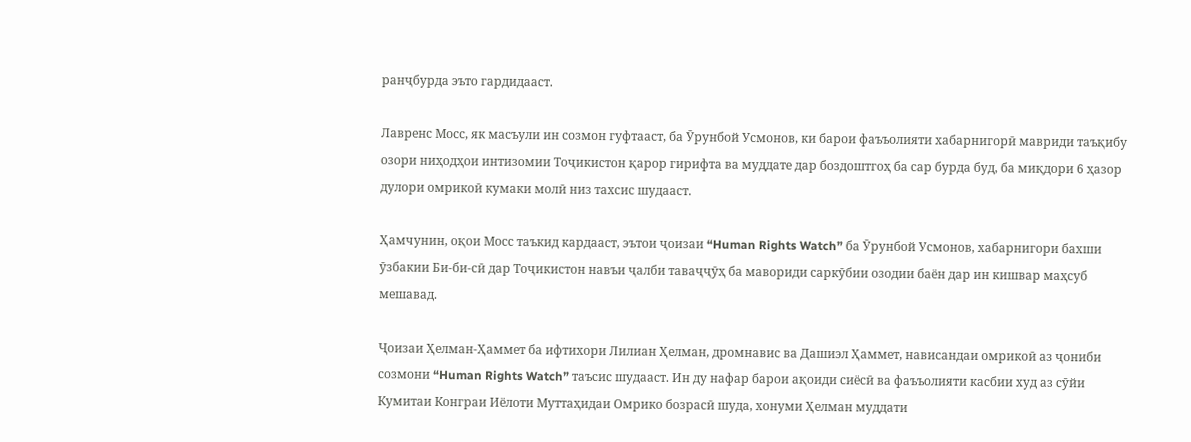ранҷбурда эъто гардидааст.

Лавренс Мосс, як масъули ин созмон гуфтааст, ба Ӯрунбой Усмонов, ки барои фаъъолияти хабарнигорӣ мавриди таъқибу озори ниҳодҳои интизомии Тоҷикистон қарор гирифта ва муддате дар боздоштгоҳ ба сар бурда буд, ба миқдори 6 ҳазор дулори омрикоӣ кумаки молӣ низ тахсис шудааст.

Ҳамчунин, оқои Мосс таъкид кардааст, эътои ҷоизаи “Human Rights Watch” ба Ӯрунбой Усмонов, хабарнигори бахши ӯзбакии Би-би-сӣ дар Тоҷикистон навъи ҷалби таваҷҷӯҳ ба мавориди саркӯбии озодии баён дар ин кишвар маҳсуб мешавад.

Ҷоизаи Ҳелман-Ҳаммет ба ифтихори Лилиан Ҳелман, дромнавис ва Дашиэл Ҳаммет, нависандаи омрикоӣ аз ҷониби созмони “Human Rights Watch” таъсис шудааст. Ин ду нафар барои ақоиди сиёсӣ ва фаъъолияти касбии худ аз сӯйи Кумитаи Конграи Иёлоти Муттаҳидаи Омрико бозрасӣ шуда, хонуми Ҳелман муддати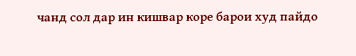чанд сол дар ин кишвар коре барои худ пайдо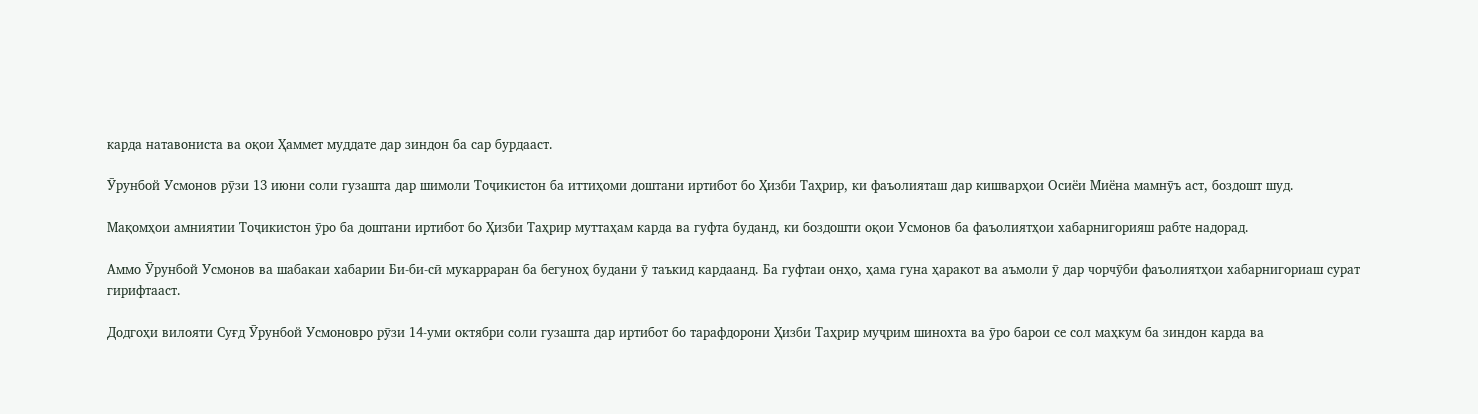карда натавониста ва оқои Ҳаммет муддате дар зиндон ба сар бурдааст.

Ӯрунбой Усмонов рӯзи 13 июни соли гузашта дар шимоли Тоҷикистон ба иттиҳоми доштани иртибот бо Ҳизби Таҳрир, ки фаъолияташ дар кишварҳои Осиёи Миёна мамнӯъ аст, боздошт шуд.

Мақомҳои амниятии Тоҷикистон ӯро ба доштани иртибот бо Ҳизби Таҳрир муттаҳам карда ва гуфта буданд, ки боздошти оқои Усмонов ба фаъолиятҳои хабарнигорияш рабте надорад.

Аммо Ӯрунбой Усмонов ва шабакаи хабарии Би-би-сӣ мукарраран ба бегуноҳ будани ӯ таъкид кардаанд. Ба гуфтаи онҳо, ҳама гуна ҳаракот ва аъмоли ӯ дар чорчӯби фаъолиятҳои хабарнигориаш сурат гирифтааст.

Додгоҳи вилояти Суғд Ӯрунбой Усмоновро рӯзи 14-уми октябри соли гузашта дар иртибот бо тарафдорони Ҳизби Таҳрир муҷрим шинохта ва ӯро барои се сол маҳкум ба зиндон карда ва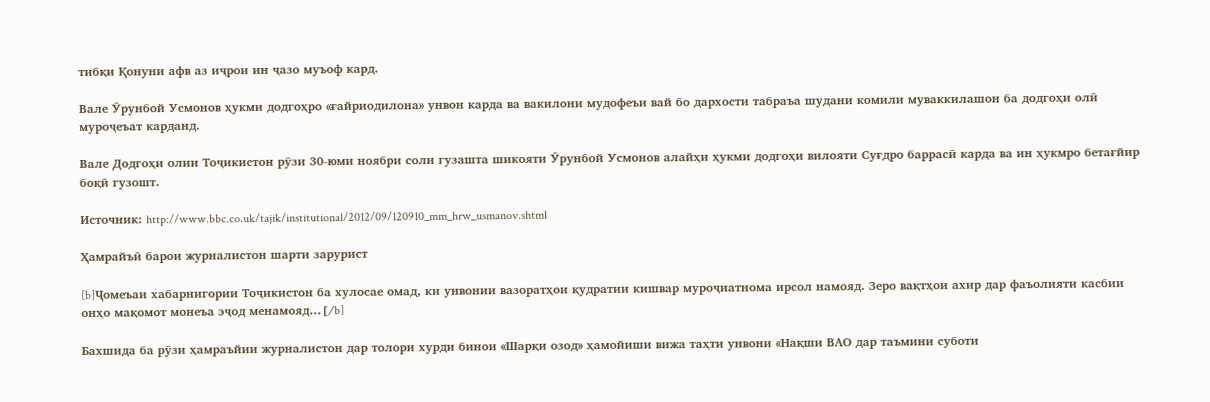тибқи Қонуни афв аз иҷрои ин ҷазо муъоф кард.

Вале Ӯрунбой Усмонов ҳукми додгоҳро «ғайриодилона» унвон карда ва вакилони мудофеъи вай бо дархости табраъа шудани комили муваккилашон ба додгоҳи олӣ муроҷеъат карданд.

Вале Додгоҳи олии Тоҷикистон рӯзи 30-юми ноябри соли гузашта шикояти Ӯрунбой Усмонов алайҳи ҳукми додгоҳи вилояти Суғдро баррасӣ карда ва ин ҳукмро бетағйир боқӣ гузошт.

Источник: http://www.bbc.co.uk/tajik/institutional/2012/09/120910_mm_hrw_usmanov.shtml

Ҳамрайъӣ барои журналистон шарти зарурист

[b]Ҷомеъаи хабарнигории Тоҷикистон ба хулосае омад, ки унвонии вазоратҳои қудратии кишвар муроҷиатнома ирсол намояд. Зеро вақтҳои ахир дар фаъолияти касбии онҳо мақомот монеъа эҷод менамояд…[/b]

Бахшида ба рӯзи ҳамраъйии журналистон дар толори хурди бинои «Шарқи озод» ҳамойиши вижа таҳти унвони «Нақши ВАО дар таъмини суботи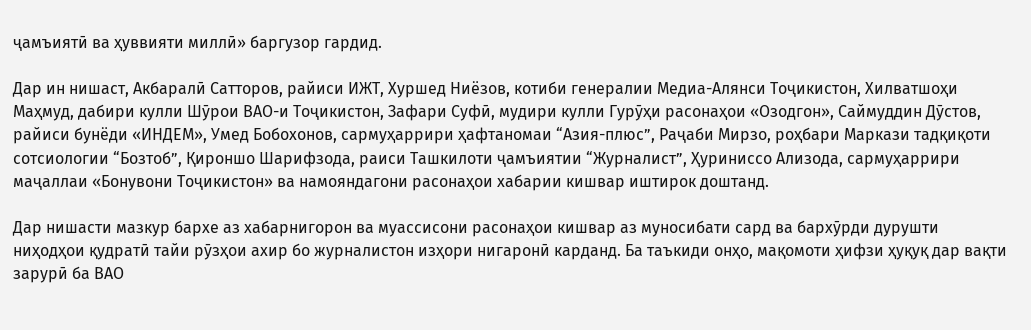ҷамъиятӣ ва ҳуввияти миллӣ» баргузор гардид.

Дар ин нишаст, Акбаралӣ Сатторов, райиси ИЖТ, Хуршед Ниёзов, котиби генералии Медиа-Алянси Тоҷикистон, Хилватшоҳи Маҳмуд, дабири кулли Шӯрои ВАО-и Тоҷикистон, Зафари Суфӣ, мудири кулли Гурӯҳи расонаҳои «Озодгон», Саймуддин Дӯстов, райиси бунёди «ИНДЕМ», Умед Бобохонов, сармуҳаррири ҳафтаномаи “Азия-плюс”, Раҷаби Мирзо, роҳбари Маркази тадқиқоти сотсиологии “Бозтоб”, Қироншо Шарифзода, раиси Ташкилоти ҷамъиятии “Журналист”, Ҳуриниссо Ализода, сармуҳаррири маҷаллаи «Бонувони Тоҷикистон» ва намояндагони расонаҳои хабарии кишвар иштирок доштанд.

Дар нишасти мазкур бархе аз хабарнигорон ва муассисони расонаҳои кишвар аз муносибати сард ва бархӯрди дурушти ниҳодҳои қудратӣ тайи рӯзҳои ахир бо журналистон изҳори нигаронӣ карданд. Ба таъкиди онҳо, мақомоти ҳифзи ҳуқуқ дар вақти зарурӣ ба ВАО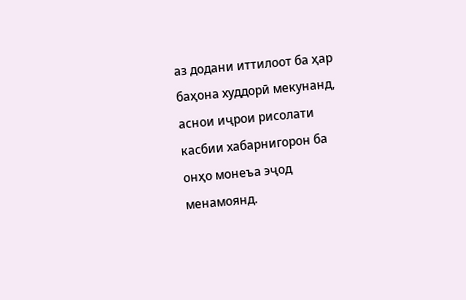аз додани иттилоот ба ҳар баҳона худдорӣ мекунанд, аснои иҷрои рисолати касбии хабарнигорон ба онҳо монеъа эҷод менамоянд.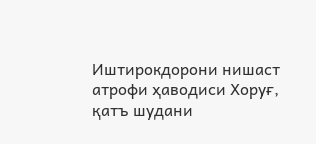Иштирокдорони нишаст атрофи ҳаводиси Хоруғ, қатъ шудани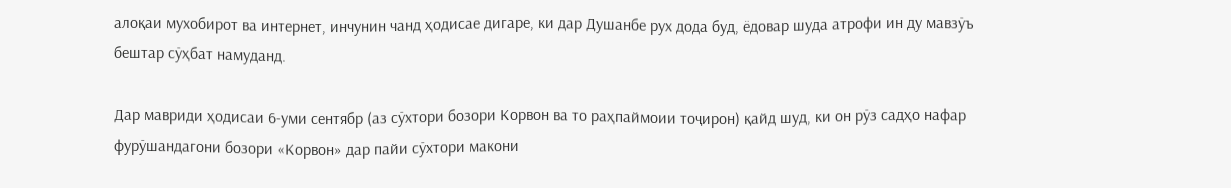алоқаи мухобирот ва интернет, инчунин чанд ҳодисае дигаре, ки дар Душанбе рух дода буд, ёдовар шуда атрофи ин ду мавзӯъ бештар сӯҳбат намуданд.

Дар мавриди ҳодисаи 6-уми сентябр (аз сӯхтори бозори Корвон ва то раҳпаймоии тоҷирон) қайд шуд, ки он рӯз садҳо нафар фурӯшандагони бозори «Корвон» дар пайи сӯхтори макони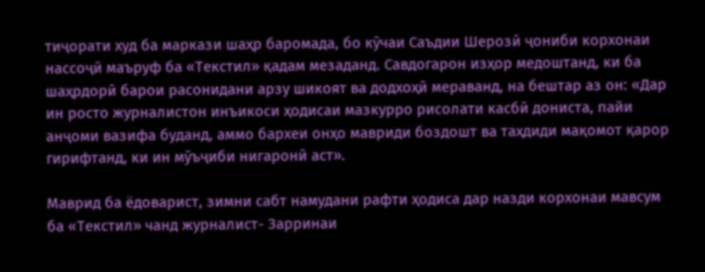тиҷорати худ ба маркази шаҳр баромада, бо кӯчаи Саъдии Шерозӣ ҷониби корхонаи нассоҷӣ маъруф ба «Текстил» қадам мезаданд. Савдогарон изҳор медоштанд, ки ба шаҳрдорӣ барои расонидани арзу шикоят ва додхоҳӣ мераванд, на бештар аз он: «Дар ин росто журналистон инъикоси ҳодисаи мазкурро рисолати касбӣ дониста, пайи анҷоми вазифа буданд, аммо бархеи онҳо мавриди боздошт ва таҳдиди мақомот қарор гирифтанд, ки ин мӯъҷиби нигаронӣ аст».

Маврид ба ёдоварист, зимни сабт намудани рафти ҳодиса дар назди корхонаи мавсум ба «Текстил» чанд журналист- Зарринаи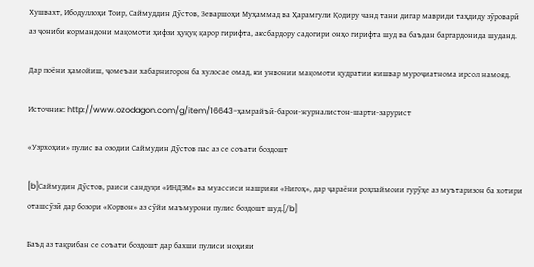Хушвахт, Ибодуллоҳи Тоир, Саймуддин Дӯстов, Зеваршоҳи Муҳаммад ва Ҳарамгули Қодиру чанд тани дигар мавриди таҳдиду зӯроварӣ аз ҷониби кормандони мақомоти ҳифзи ҳуқуқ қарор гирифта, аксбардору садогири онҳо гирифта шуд ва баъдан баргардонида шуданд.

Дар поёни ҳамойиш, ҷомеъаи хабарнигорон ба хулосае омад, ки унвонии мақомоти қудратии кишвар муроҷиатнома ирсол намояд.

Источник: http://www.ozodagon.com/g/item/16643-ҳамрайъӣ-барои-журналистон-шарти-зарурист

«Узрхоҳии» пулис ва озодии Саймудин Дӯстов пас аз се соъати боздошт

[b]Саймудин Дӯстов, раиси сандуқи «ИНДЭМ» ва муассиси нашрияи «Нигоҳ», дар ҷараёни роҳпаймоии гурӯҳе аз муътаризон ба хотири оташсӯзӣ дар бозори «Корвон» аз сӯйи маъмурони пулис боздошт шуд.[/b]

Баъд аз тақрибан се соъати боздошт дар бахши пулиси ноҳияи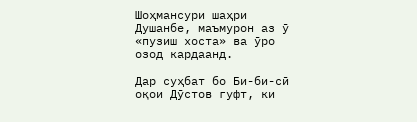Шоҳмансури шаҳри Душанбе, маъмурон аз ӯ «пузиш хоста» ва ӯро озод кардаанд.

Дар суҳбат бо Би-би-сӣ оқои Дӯстов гуфт, ки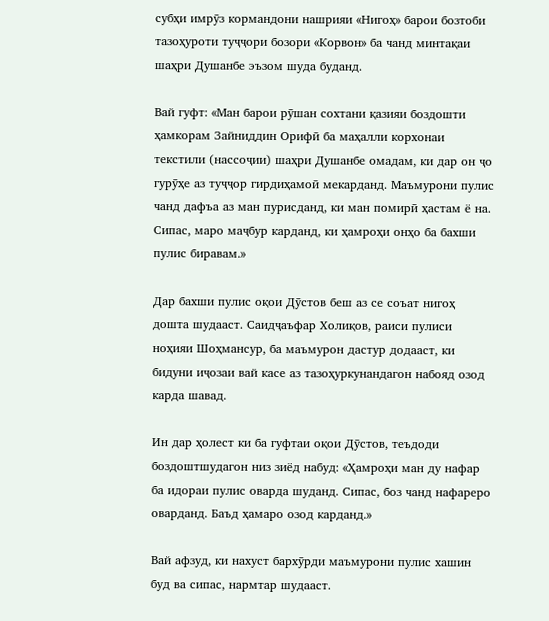субҳи имрӯз кормандони нашрияи «Нигоҳ» барои бозтоби тазоҳуроти туҷҷори бозори «Корвон» ба чанд минтақаи шаҳри Душанбе эъзом шуда буданд.

Вай гуфт: «Ман барои рӯшан сохтани қазияи боздошти ҳамкорам Зайниддин Орифӣ ба маҳалли корхонаи текстили (нассоҷии) шаҳри Душанбе омадам, ки дар он ҷо гурӯҳе аз туҷҷор гирдиҳамоӣ мекарданд. Маъмурони пулис чанд дафъа аз ман пурисданд, ки ман помирӣ ҳастам ё на. Сипас, маро маҷбур карданд, ки ҳамроҳи онҳо ба бахши пулис биравам.»

Дар бахши пулис оқои Дӯстов беш аз се соъат нигоҳ дошта шудааст. Саидҷаъфар Холиқов, раиси пулиси ноҳияи Шоҳмансур, ба маъмурон дастур додааст, ки бидуни иҷозаи вай касе аз тазоҳуркунандагон набояд озод карда шавад.

Ин дар ҳолест ки ба гуфтаи оқои Дӯстов, теъдоди боздоштшудагон низ зиёд набуд: «Ҳамроҳи ман ду нафар ба идораи пулис оварда шуданд. Сипас, боз чанд нафареро оварданд. Баъд ҳамаро озод карданд.»

Вай афзуд, ки нахуст бархӯрди маъмурони пулис хашин буд ва сипас, нармтар шудааст.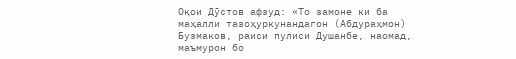Оқои Дӯстов афзуд: «То замоне ки ба маҳалли тазоҳуркунандагон (Абдураҳмон) Бузмаков, раиси пулиси Душанбе, наомад, маъмурон бо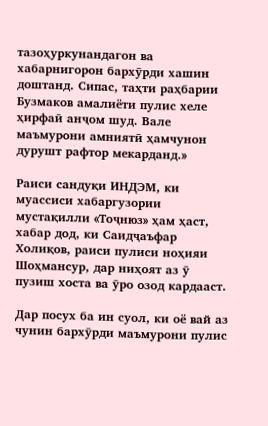тазоҳуркунандагон ва хабарнигорон бархӯрди хашин доштанд. Сипас, таҳти раҳбарии Бузмаков амалиёти пулис хеле ҳирфаӣ анҷом шуд. Вале маъмурони амниятӣ ҳамчунон дурушт рафтор мекарданд.»

Раиси сандуқи ИНДЭМ, ки муассиси хабаргузории мустақилли «Тоҷнюз» ҳам ҳаст, хабар дод, ки Саидҷаъфар Холиқов, раиси пулиси ноҳияи Шоҳмансур, дар ниҳоят аз ӯ пузиш хоста ва ӯро озод кардааст.

Дар посух ба ин суол, ки оё вай аз чунин бархӯрди маъмурони пулис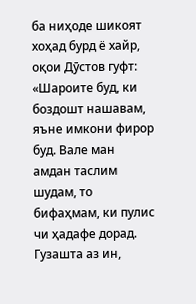ба ниҳоде шикоят хоҳад бурд ё хайр, оқои Дӯстов гуфт: «Шароите буд, ки боздошт нашавам, яъне имкони фирор буд. Вале ман амдан таслим шудам, то бифаҳмам, ки пулис чи ҳадафе дорад. Гузашта аз ин,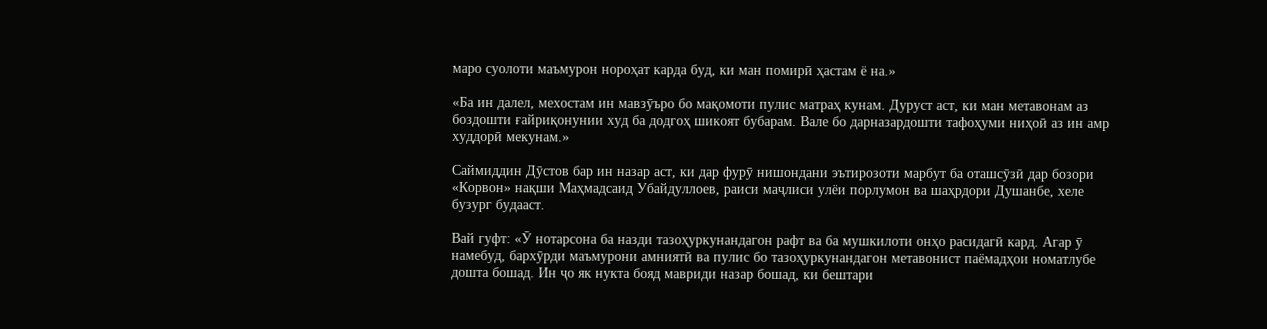маро суолоти маъмурон нороҳат карда буд, ки ман помирӣ ҳастам ё на.»

«Ба ин далел, мехостам ин мавзӯъро бо мақомоти пулис матраҳ кунам. Дуруст аст, ки ман метавонам аз боздошти ғайриқонунии худ ба додгоҳ шикоят бубарам. Вале бо дарназардошти тафоҳуми ниҳоӣ аз ин амр худдорӣ мекунам.»

Саймиддин Дӯстов бар ин назар аст, ки дар фурӯ нишондани эътирозоти марбут ба оташсӯзӣ дар бозори «Корвон» нақши Маҳмадсаид Убайдуллоев, раиси маҷлиси улёи порлумон ва шаҳрдори Душанбе, хеле бузург будааст.

Вай гуфт: «Ӯ нотарсона ба назди тазоҳуркунандагон рафт ва ба мушкилоти онҳо расидагӣ кард. Агар ӯ намебуд, бархӯрди маъмурони амниятӣ ва пулис бо тазоҳуркунандагон метавонист паёмадҳои номатлубе дошта бошад. Ин ҷо як нукта бояд мавриди назар бошад, ки бештари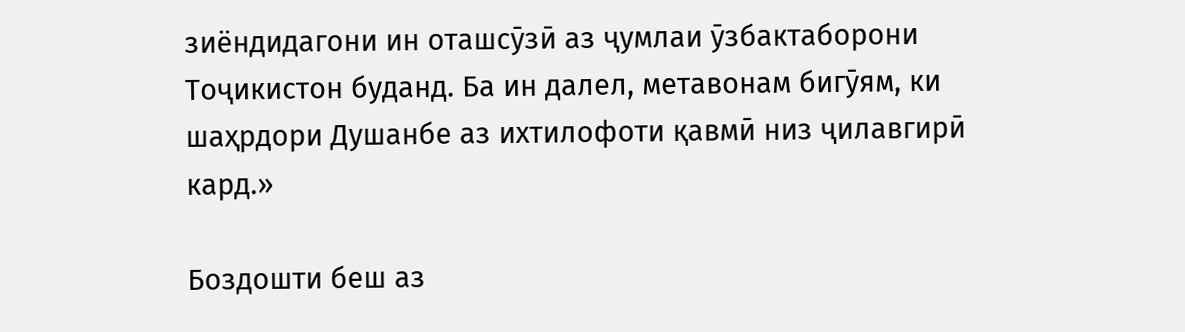зиёндидагони ин оташсӯзӣ аз ҷумлаи ӯзбактаборони Тоҷикистон буданд. Ба ин далел, метавонам бигӯям, ки шаҳрдори Душанбе аз ихтилофоти қавмӣ низ ҷилавгирӣ кард.»

Боздошти беш аз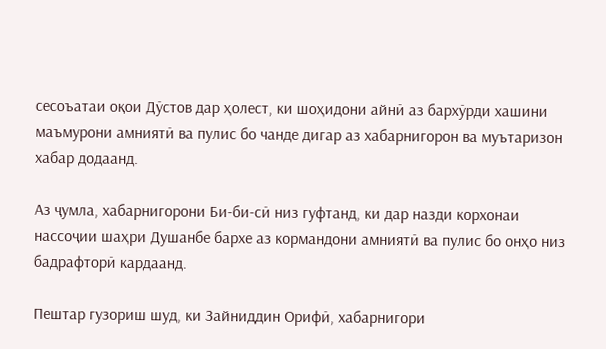сесоъатаи оқои Дӯстов дар ҳолест, ки шоҳидони айнӣ аз бархӯрди хашини маъмурони амниятӣ ва пулис бо чанде дигар аз хабарнигорон ва муътаризон хабар додаанд.

Аз ҷумла, хабарнигорони Би-би-сӣ низ гуфтанд, ки дар назди корхонаи нассоҷии шаҳри Душанбе бархе аз кормандони амниятӣ ва пулис бо онҳо низ бадрафторӣ кардаанд.

Пештар гузориш шуд, ки Зайниддин Орифӣ, хабарнигори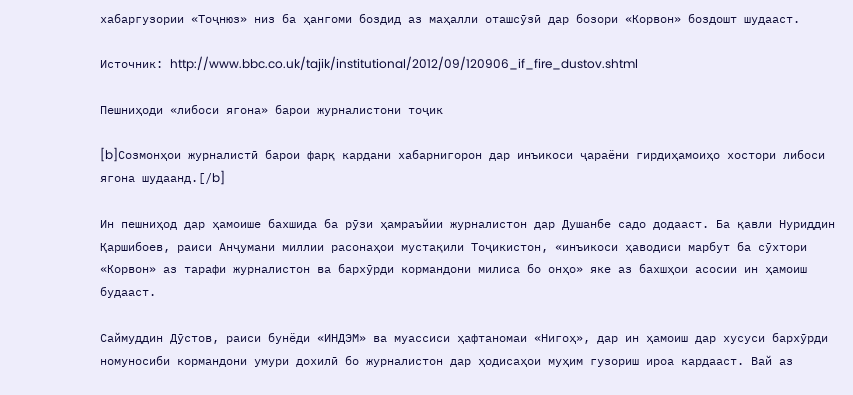хабаргузории «Тоҷнюз» низ ба ҳангоми боздид аз маҳалли оташсӯзӣ дар бозори «Корвон» боздошт шудааст.

Источник: http://www.bbc.co.uk/tajik/institutional/2012/09/120906_if_fire_dustov.shtml

Пешниҳоди «либоси ягона» барои журналистони тоҷик

[b]Созмонҳои журналистӣ барои фарқ кардани хабарнигорон дар инъикоси ҷараёни гирдиҳамоиҳо хостори либоси ягона шудаанд.[/b]

Ин пешниҳод дар ҳамоише бахшида ба рӯзи ҳамраъйии журналистон дар Душанбе садо додааст. Ба қавли Нуриддин Қаршибоев, раиси Анҷумани миллии расонаҳои мустақили Тоҷикистон, «инъикоси ҳаводиси марбут ба сӯхтори «Корвон» аз тарафи журналистон ва бархӯрди кормандони милиса бо онҳо» яке аз бахшҳои асосии ин ҳамоиш будааст.

Саймуддин Дӯстов, раиси бунёди «ИНДЭМ» ва муассиси ҳафтаномаи «Нигоҳ», дар ин ҳамоиш дар хусуси бархӯрди номуносиби кормандони умури дохилӣ бо журналистон дар ҳодисаҳои муҳим гузориш ироа кардааст. Вай аз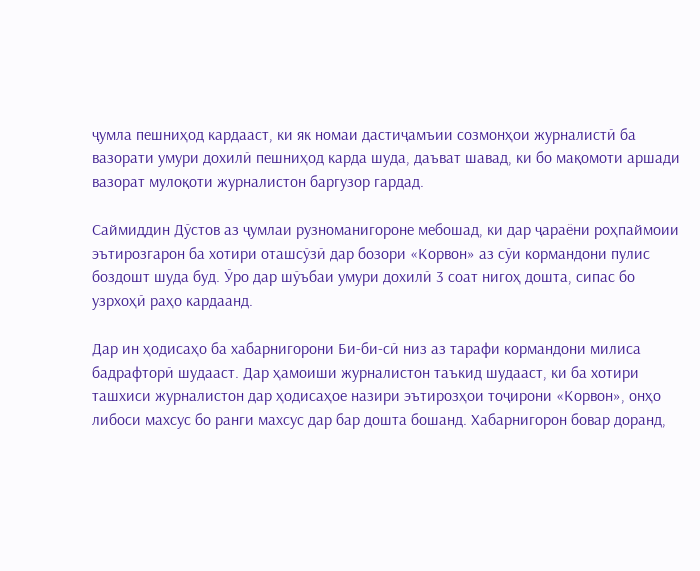ҷумла пешниҳод кардааст, ки як номаи дастиҷамъии созмонҳои журналистӣ ба вазорати умури дохилӣ пешниҳод карда шуда, даъват шавад, ки бо мақомоти аршади вазорат мулоқоти журналистон баргузор гардад.

Саймиддин Дӯстов аз ҷумлаи рузноманигороне мебошад, ки дар ҷараёни роҳпаймоии эътирозгарон ба хотири оташсӯзӣ дар бозори «Корвон» аз сӯи кормандони пулис боздошт шуда буд. Ӯро дар шӯъбаи умури дохилӣ 3 соат нигоҳ дошта, сипас бо узрхоҳӣ раҳо кардаанд.

Дар ин ҳодисаҳо ба хабарнигорони Би-би-сӣ низ аз тарафи кормандони милиса бадрафторӣ шудааст. Дар ҳамоиши журналистон таъкид шудааст, ки ба хотири ташхиси журналистон дар ҳодисаҳое назири эътирозҳои тоҷирони «Корвон», онҳо либоси махсус бо ранги махсус дар бар дошта бошанд. Хабарнигорон бовар доранд,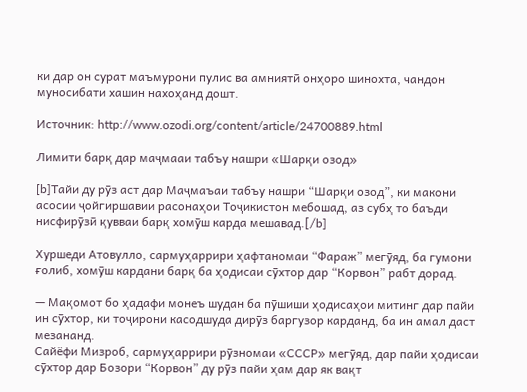ки дар он сурат маъмурони пулис ва амниятӣ онҳоро шинохта, чандон муносибати хашин нахоҳанд дошт.

Источник: http://www.ozodi.org/content/article/24700889.html

Лимити барқ дар маҷмааи табъу нашри «Шарқи озод»

[b]Тайи ду рӯз аст дар Маҷмаъаи табъу нашри “Шарқи озод”, ки макони асосии ҷойгиршавии расонаҳои Тоҷикистон мебошад, аз субҳ то баъди нисфирӯзӣ қувваи барқ хомӯш карда мешавад.[/b]

Хуршеди Атовулло, сармуҳаррири ҳафтаномаи “Фараж” мегӯяд, ба гумони ғолиб, хомӯш кардани барқ ба ҳодисаи сӯхтор дар “Корвон” рабт дорад.

— Мақомот бо ҳадафи монеъ шудан ба пӯшиши ҳодисаҳои митинг дар пайи ин сӯхтор, ки тоҷирони касодшуда дирӯз баргузор карданд, ба ин амал даст мезананд.
Сайёфи Мизроб, cармуҳаррири рӯзномаи «СССР» мегӯяд, дар пайи ҳодисаи сӯхтор дар Бозори “Корвон” ду рӯз пайи ҳам дар як вақт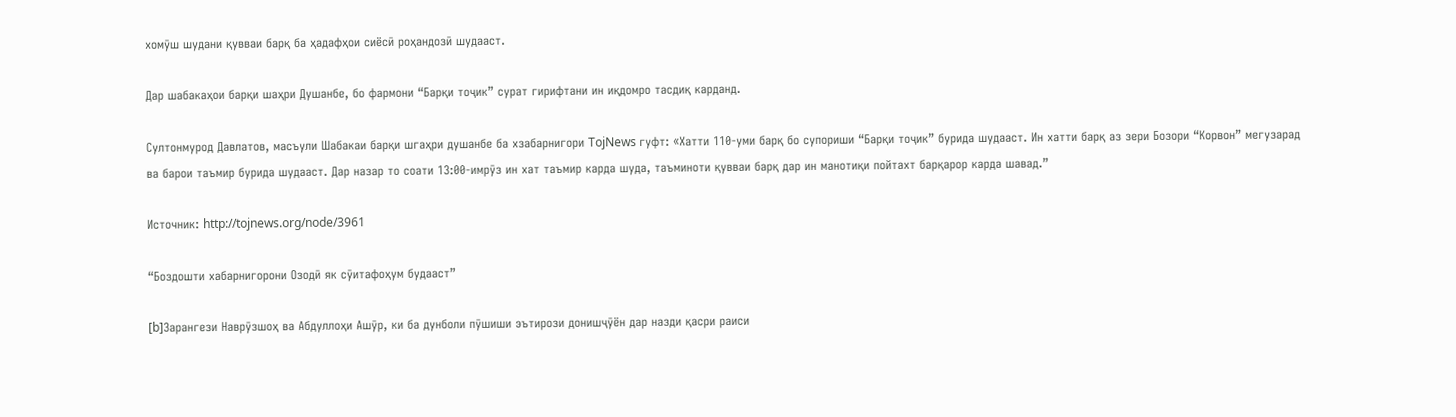хомӯш шудани қувваи барқ ба ҳадафҳои сиёсӣ роҳандозӣ шудааст.

Дар шабакаҳои барқи шаҳри Душанбе, бо фармони “Барқи тоҷик” сурат гирифтани ин иқдомро тасдиқ карданд.

Султонмурод Давлатов, масъули Шабакаи барқи шгаҳри душанбе ба хзабарнигори TojNews гуфт: «Хатти 110-уми барқ бо супориши “Барқи тоҷик” бурида шудааст. Ин хатти барқ аз зери Бозори “Корвон” мегузарад ва барои таъмир бурида шудааст. Дар назар то соати 13:00-имрӯз ин хат таъмир карда шуда, таъминоти қувваи барқ дар ин манотиқи пойтахт барқарор карда шавад.”

Источник: http://tojnews.org/node/3961

“Боздошти хабарнигорони Озодӣ як сӯитафоҳум будааст”

[b]Зарангези Наврӯзшоҳ ва Абдуллоҳи Ашӯр, ки ба дунболи пӯшиши эътирози донишҷӯён дар назди қасри раиси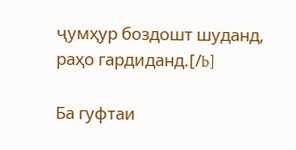ҷумҳур боздошт шуданд, раҳо гардиданд.[/b]

Ба гуфтаи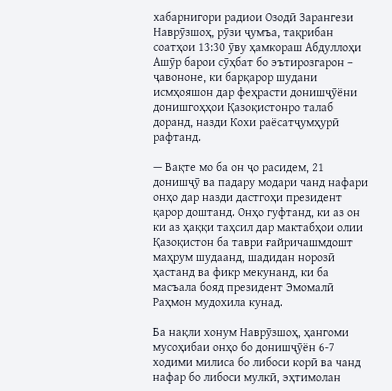хабарнигори радиои Озодӣ Зарангези Наврӯзшоҳ, рӯзи ҷумъа, тақрибан соатҳои 13:30 ӯву ҳамкораш Абдуллоҳи Ашӯр барои сӯҳбат бо эътирозгарон – ҷавононе, ки барқарор шудани исмҳояшон дар феҳрасти донишҷӯёни донишгоҳҳои Қазоқистонро талаб доранд, назди Кохи раёсатҷумҳурӣ рафтанд.

— Вақте мо ба он ҷо расидем, 21 донишҷӯ ва падару модари чанд нафари онҳо дар назди дастгоҳи президент қарор доштанд. Онҳо гуфтанд, ки аз он ки аз ҳаққи таҳсил дар мактабҳои олии Қазоқистон ба таври ғайричашмдошт маҳрум шудаанд, шадидан норозӣ ҳастанд ва фикр мекунанд, ки ба масъала бояд президент Эмомалӣ Раҳмон мудохила кунад.

Ба нақли хонум Наврӯзшоҳ, ҳангоми мусоҳибаи онҳо бо донишҷӯён 6-7 ходими милиса бо либоси корӣ ва чанд нафар бо либоси мулкӣ, эҳтимолан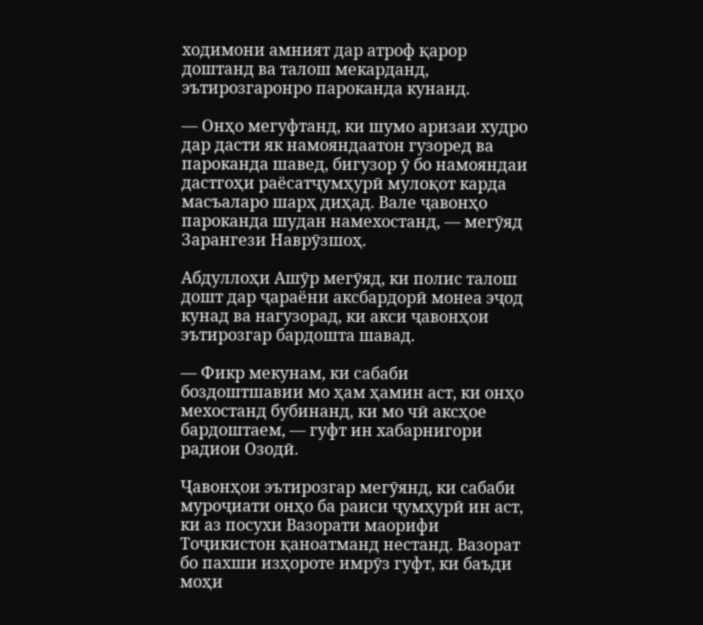ходимони амният дар атроф қарор доштанд ва талош мекарданд, эътирозгаронро пароканда кунанд.

— Онҳо мегуфтанд, ки шумо аризаи худро дар дасти як намояндаатон гузоред ва пароканда шавед, бигузор ӯ бо намояндаи дастгоҳи раёсатҷумҳурӣ мулоқот карда масъаларо шарҳ диҳад. Вале ҷавонҳо пароканда шудан намехостанд, — мегӯяд Зарангези Наврӯзшоҳ.

Абдуллоҳи Ашӯр мегӯяд, ки полис талош дошт дар ҷараёни аксбардорӣ монеа эҷод кунад ва нагузорад, ки акси ҷавонҳои эътирозгар бардошта шавад.

— Фикр мекунам, ки сабаби боздоштшавии мо ҳам ҳамин аст, ки онҳо мехостанд бубинанд, ки мо чӣ аксҳое бардоштаем, — гуфт ин хабарнигори радиои Озодӣ.

Ҷавонҳои эътирозгар мегӯянд, ки сабаби муроҷиати онҳо ба раиси ҷумҳурӣ ин аст, ки аз посухи Вазорати маорифи Тоҷикистон қаноатманд нестанд. Вазорат бо пахши изҳороте имрӯз гуфт, ки баъди моҳи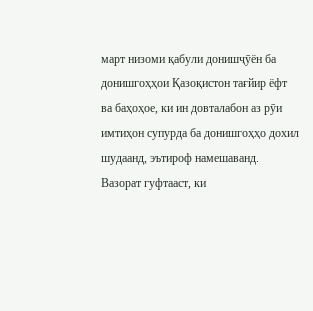март низоми қабули донишҷӯён ба донишгоҳҳои Қазоқистон тағйир ёфт ва баҳоҳое, ки ин довталабон аз рӯи имтиҳон супурда ба донишгоҳҳо дохил шудаанд, эътироф намешаванд. Вазорат гуфтааст, ки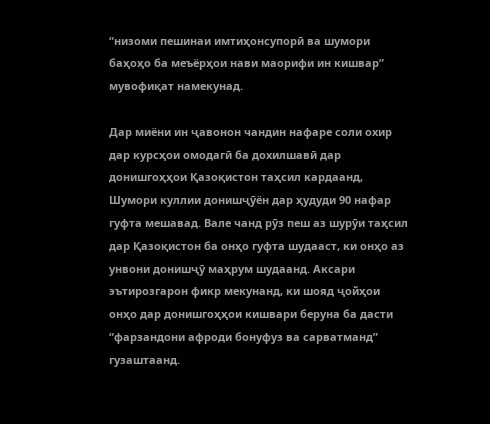“низоми пешинаи имтиҳонсупорӣ ва шумори баҳоҳо ба меъёрҳои нави маорифи ин кишвар” мувофиқат намекунад.

Дар миёни ин ҷавонон чандин нафаре соли охир дар курсҳои омодагӣ ба дохилшавӣ дар донишгоҳҳои Қазоқистон таҳсил кардаанд, Шумори куллии донишҷӯён дар ҳудуди 90 нафар гуфта мешавад. Вале чанд рӯз пеш аз шурӯи таҳсил дар Қазоқистон ба онҳо гуфта шудааст, ки онҳо аз унвони донишҷӯ маҳрум шудаанд. Аксари эътирозгарон фикр мекунанд, ки шояд ҷойҳои онҳо дар донишгоҳҳои кишвари беруна ба дасти “фарзандони афроди бонуфуз ва сарватманд” гузаштаанд.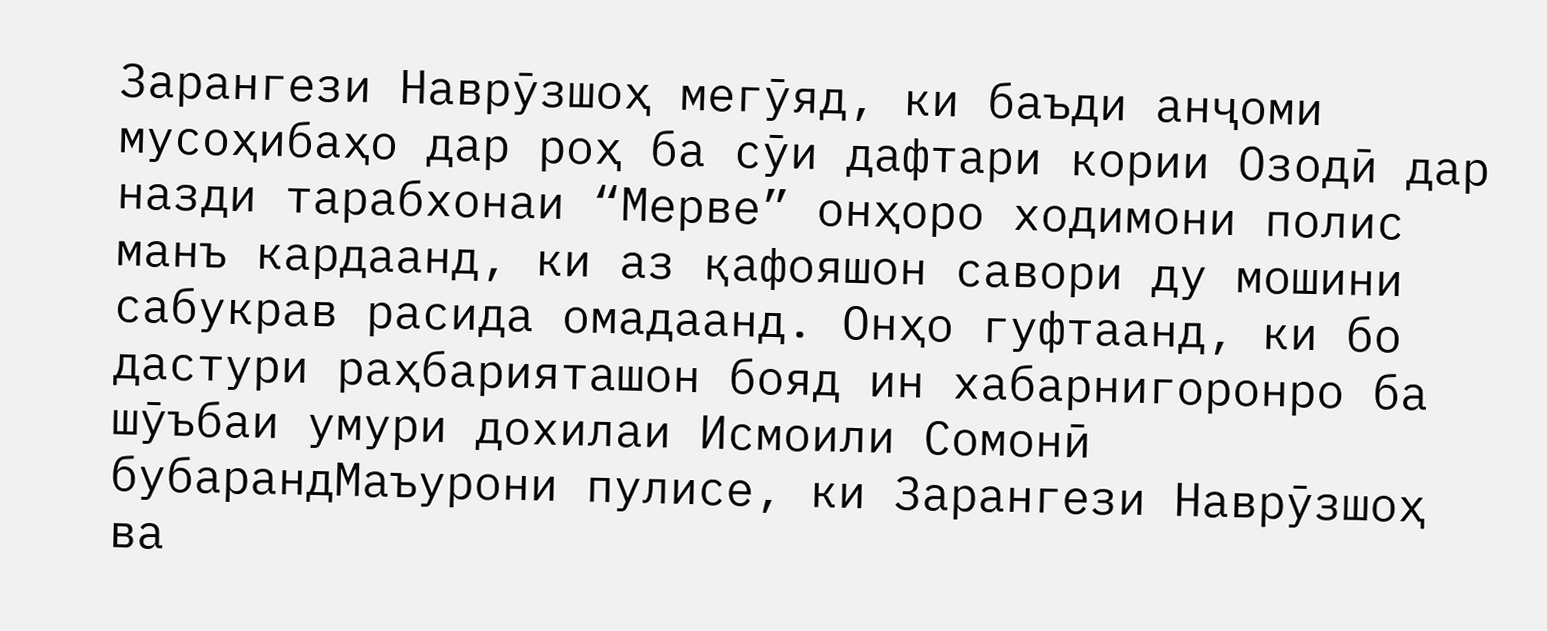Зарангези Наврӯзшоҳ мегӯяд, ки баъди анҷоми мусоҳибаҳо дар роҳ ба сӯи дафтари кории Озодӣ дар назди тарабхонаи “Мерве” онҳоро ходимони полис манъ кардаанд, ки аз қафояшон савори ду мошини сабукрав расида омадаанд. Онҳо гуфтаанд, ки бо дастури раҳбарияташон бояд ин хабарнигоронро ба шӯъбаи умури дохилаи Исмоили Сомонӣ бубарандМаъурони пулисе, ки Зарангези Наврӯзшоҳ ва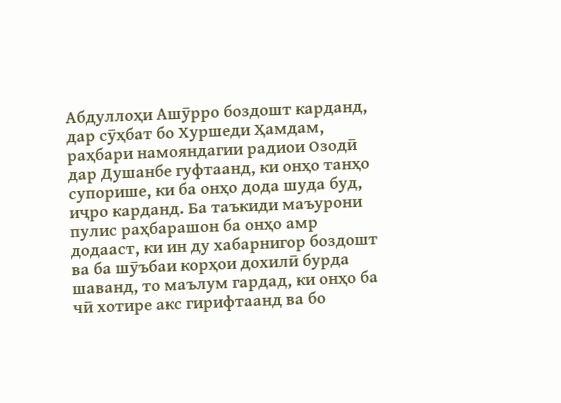Абдуллоҳи Ашӯрро боздошт карданд, дар сӯҳбат бо Хуршеди Ҳамдам, раҳбари намояндагии радиои Озодӣ дар Душанбе гуфтаанд, ки онҳо танҳо супорише, ки ба онҳо дода шуда буд, иҷро карданд. Ба таъкиди маъурони пулис раҳбарашон ба онҳо амр додааст, ки ин ду хабарнигор боздошт ва ба шӯъбаи корҳои дохилӣ бурда шаванд, то маълум гардад, ки онҳо ба чӣ хотире акс гирифтаанд ва бо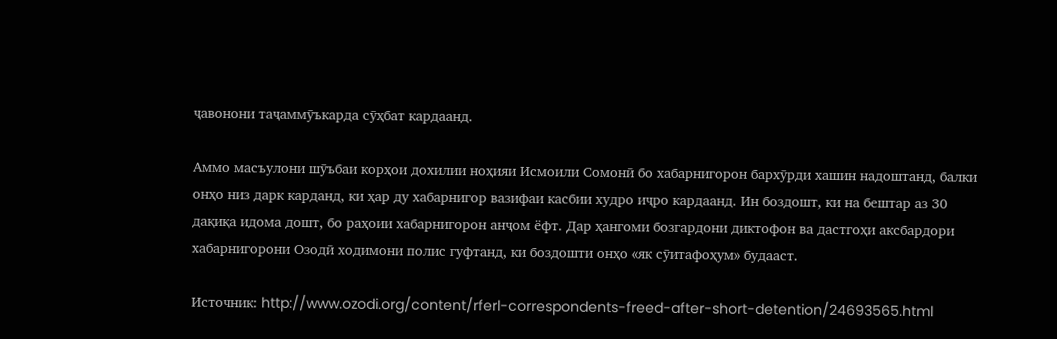ҷавонони таҷаммӯъкарда сӯҳбат кардаанд.

Аммо масъулони шӯъбаи корҳои дохилии ноҳияи Исмоили Сомонӣ бо хабарнигорон бархӯрди хашин надоштанд, балки онҳо низ дарк карданд, ки ҳар ду хабарнигор вазифаи касбии худро иҷро кардаанд. Ин боздошт, ки на бештар аз 30 дақиқа идома дошт, бо раҳоии хабарнигорон анҷом ёфт. Дар ҳангоми бозгардони диктофон ва дастгоҳи аксбардори хабарнигорони Озодӣ ходимони полис гуфтанд, ки боздошти онҳо «як сӯитафоҳум» будааст.

Источник: http://www.ozodi.org/content/rferl-correspondents-freed-after-short-detention/24693565.html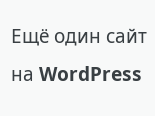Ещё один сайт на WordPress